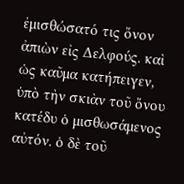ἐμισθώσατό τις ὄνον ἀπιὼν εἰς Δελφούς. καὶ ὡς καῦμα κατήπειγεν, ὑπὸ τὴν σκιὰν τοῦ ὄνου κατέδυ ὁ μισθωσάμενος αὐτόν. ὁ δὲ τοῦ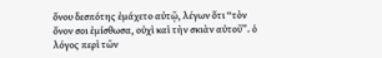ὄνου δεσπότης ἐμάχετο αὐτῷ, λέγων ὅτι “τὸν ὄνον σοι ἐμίσθωσα, οὐχὶ καὶ τὴν σκιὰν αὐτοῦ”. ὁ λόγος περὶ τῶν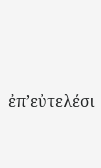ἐπ’εὐτελέσι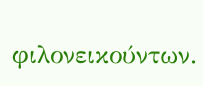φιλονεικούντων.